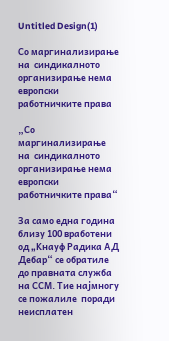Untitled Design(1)

Со маргинализирaње на  синдикалното организирање нема европски работничките права

„Со маргинализирaње на  синдикалното организирање нема европски работничките права“

За само една година близу 100 вработени од „Kнауф Радика АД Дебар“ се обратиле до правната служба на ССМ. Тие најмногу се пожалиле  поради  неисплатен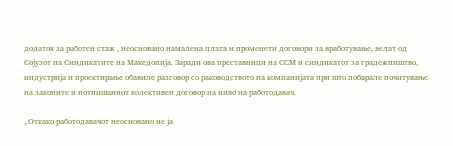додаток за работен стаж , неосновано намалена плата и променети договори за вработување, велат од Сојузот на Синдикатите на Македонија. Заради ова преставници на ССМ и синдикатот за градежништво, индустрија и проектирање обавиле разговор со раководството на компанијата при што побарале почитување на законите и потпишаниот колективен договор на ниво на работодавач.

„Откако работодавачот неосновано не ја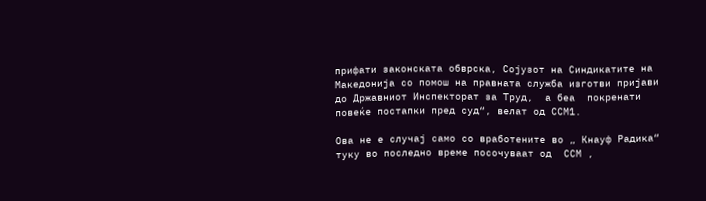прифати законската обврска, Сојузот на Синдикатите на Македонија со помош на правната служба изготви пријави до Државниот Инспекторат за Труд,  а беа  покренати повеќе постапки пред суд“, велат од ССМ1.

Ова не е случај само со вработените во „ Кнауф Радика“ туку во последно време посочуваат од  ССМ ,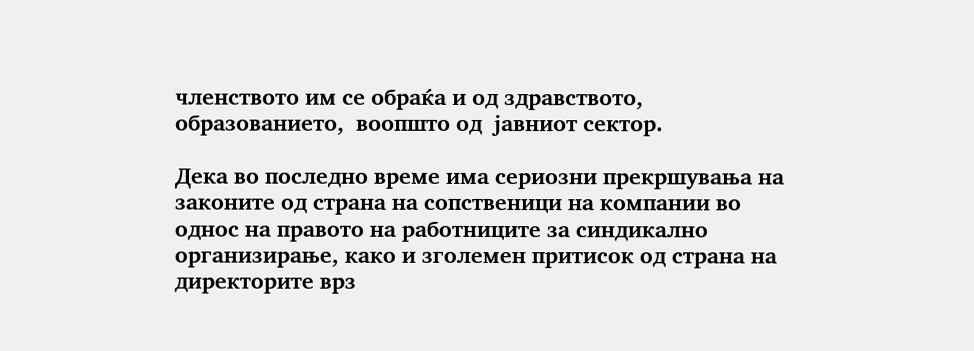членството им се обраќа и од здравството,  образованието,  воопшто од  јавниот сектор.

Дека во последно време има сериозни прекршувања на законите од страна на сопственици на компании во однос на правото на работниците за синдикално организирање, како и зголемен притисок од страна на директорите врз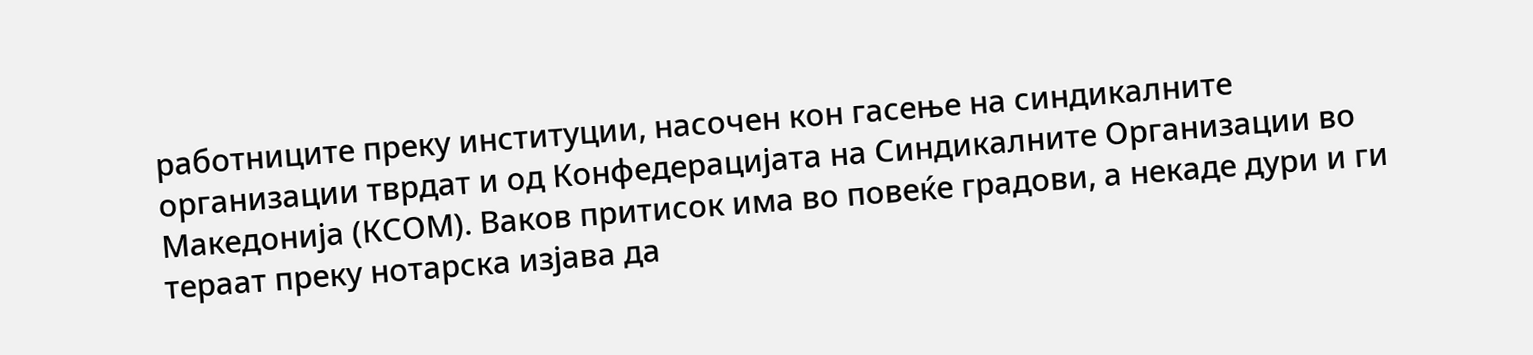работниците преку институции, насочен кон гасење на синдикалните организации тврдат и од Конфедерацијата на Синдикалните Организации во Мaкедонија (КСОМ). Ваков притисок има во повеќе градови, а некаде дури и ги тераат преку нотарска изјава да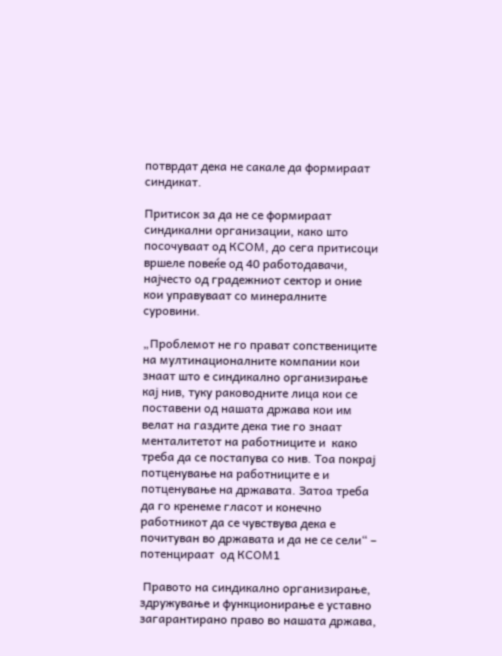потврдат дека не сакале да формираат синдикат.

Притисок за да не се формираат синдикални организации, како што посочуваат од КСОМ, до сега притисоци вршеле повеќе од 40 работодавачи, најчесто од градежниот сектор и оние кои управуваат со минералните суровини.

„Проблемот не го прават сопствениците на мултинационалните компании кои знаат што е синдикално организирање кај нив, туку раководните лица кои се поставени од нашата држава кои им велат на газдите дека тие го знаат менталитетот на работниците и  како треба да се постапува со нив. Тоа покрај потценување на работниците е и потценување на државата. Затоа треба да го кренеме гласот и конечно работникот да се чувствува дека е почитуван во државата и да не се сели“ – потенцираат  од КСОМ1

 Правото на синдикално организирање, здружување и функционирање е уставно загарантирано право во нашата држава,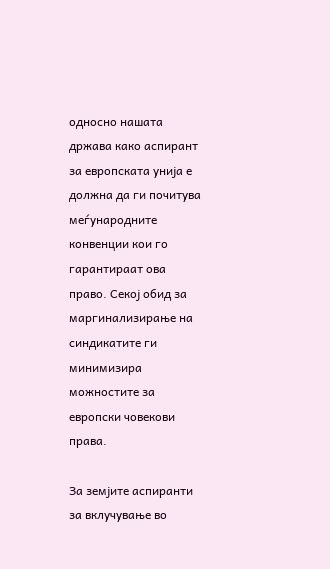односно нашата држава како аспирант за европската унија е должна да ги почитува меѓународните конвенции кои го гарантираат ова право. Секој обид за маргинализирање на синдикатите ги минимизира можностите за европски човекови права.

За земјите аспиранти за вклучување во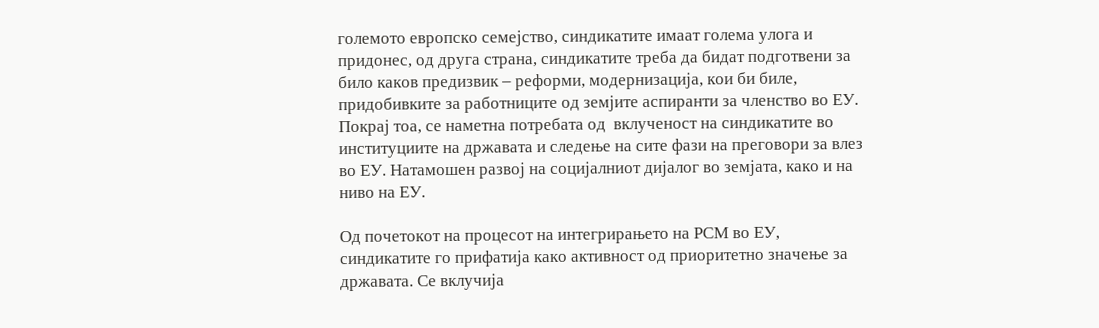големото европско семејство, синдикатите имаат голема улога и придонес, од друга страна, синдикатите треба да бидат подготвени за било каков предизвик – реформи, модернизација, кои би биле, придобивките за работниците од земјите аспиранти за членство во ЕУ. Покрај тоа, се наметна потребата од  вклученост на синдикатите во институциите на државата и следење на сите фази на преговори за влез во ЕУ. Натамошен развој на социјалниот дијалог во земјата, како и на ниво на ЕУ.

Од почетокот на процесот на интегрирањето на РСМ во ЕУ, синдикатите го прифатија како активност од приоритетно значење за државата. Се вклучија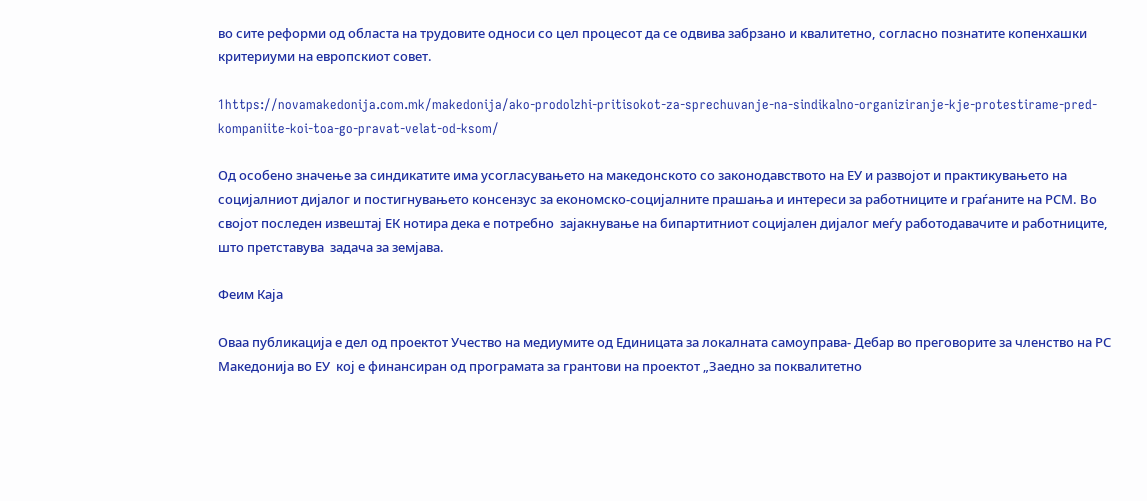во сите реформи од областа на трудовите односи со цел процесот да се одвива забрзано и квалитетно, согласно познатите копенхашки критериуми на европскиот совет.

1https://novamakedonija.com.mk/makedonija/ako-prodolzhi-pritisokot-za-sprechuvanje-na-sindikalno-organiziranje-kje-protestirame-pred-kompaniite-koi-toa-go-pravat-velat-od-ksom/

Од особено значење за синдикатите има усогласувањето на македонското со законодавството на ЕУ и развојот и практикувањето на социјалниот дијалог и постигнувањето консензус за економско-социјалните прашања и интереси за работниците и граѓаните на РСМ. Во својот последен извештај ЕК нотира дека е потребно  зајакнување на бипартитниот социјален дијалог меѓу работодавачите и работниците, што претставува  задача за земјава.

Феим Каја

Оваа публикација е дел од проектот Учество на медиумите од Единицата за локалната самоуправа- Дебар во преговорите за членство на РС Македонија во ЕУ  кој е финансиран од програмата за грантови на проектот „Заедно за поквалитетно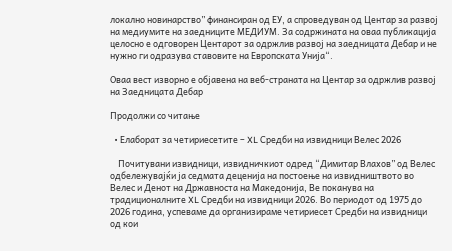локално новинарство” финансиран од ЕУ, а спроведуван од Центар за развој на медиумите на заедниците МЕДИУМ. За содржината на оваа публикација целосно е одговорен Центарот за одржлив развој на заедницата Дебар и не нужно ги одразува ставовите на Европската Унија“.

Оваа вест изворно е објавена на веб-страната на Центар за одржлив развој на Заедницата Дебар

Продолжи со читање

  • Елаборат за четириесетите – XL Средби на извидници Велес 2026

    Почитувани извидници, извидничкиот одред “Димитар Влахов” од Велес одбележувајќи ја седмата деценија на постоење на извидништвото во Велес и Денот на Државноста на Македонија, Ве поканува на традиционалните XL Средби на извидници 2026. Во периодот од 1975 до 2026 година, успевaме да организираме четириесет Средби на извидници од кои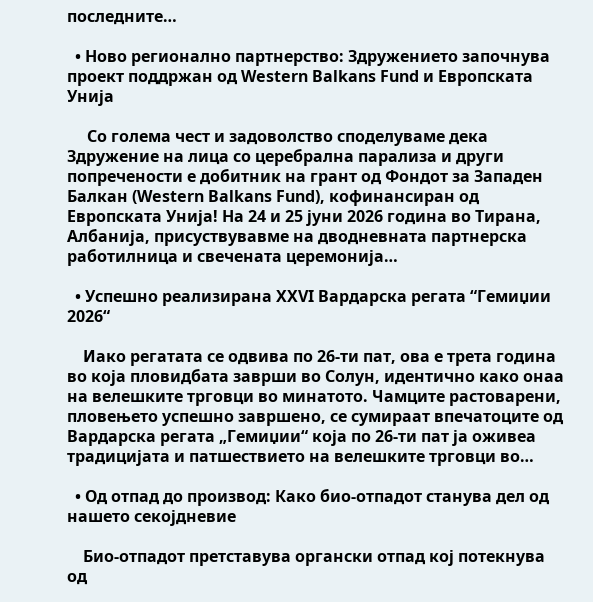последните…

  • Ново регионално партнерство: Здружението започнува проект поддржан од Western Balkans Fund и Европската Унија

     Со голема чест и задоволство споделуваме дека Здружение на лица со церебрална парализа и други попречености е добитник на грант од Фондот за Западен Балкан (Western Balkans Fund), кофинансиран од Европската Унија! На 24 и 25 јуни 2026 година во Тирана, Албанија, присуствувавме на дводневната партнерска работилница и свечената церемонија…

  • Успешно реализирана XXVI Вардарска регата “Гемиџии 2026“

    Иако регатата се одвива по 26-ти пат, ова е трета година во која пловидбата заврши во Солун, идентично како онаа на велешките трговци во минатото. Чамците растоварени, пловењето успешно завршено, се сумираат впечатоците од Вардарска регата „Гемиџии“ која по 26-ти пат ја оживеа традицијата и патшествието на велешките трговци во…

  • Од отпад до производ: Како био-отпадот станува дел од нашето секојдневие

    Био-отпадот претставува органски отпад кој потекнува од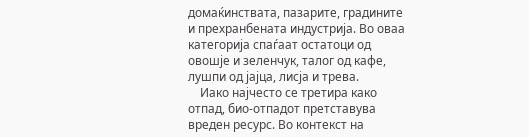домаќинствата, пазарите, градините и прехранбената индустрија. Во оваа категорија спаѓаат остатоци од овошје и зеленчук, талог од кафе, лушпи од јајца, лисја и трева.
    Иако најчесто се третира како отпад, био-отпадот претставува вреден ресурс. Во контекст на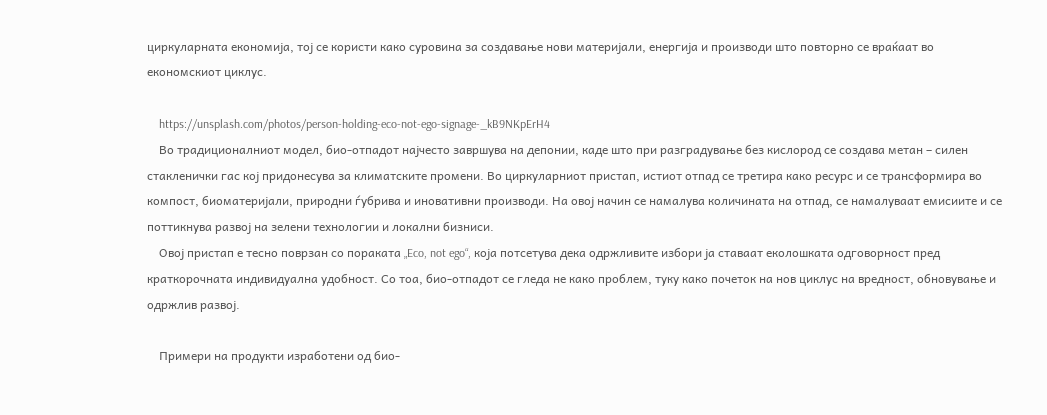циркуларната економија, тој се користи како суровина за создавање нови материјали, енергија и производи што повторно се враќаат во економскиот циклус.

    https://unsplash.com/photos/person-holding-eco-not-ego-signage-_kB9NKpErH4
    Во традиционалниот модел, био-отпадот најчесто завршува на депонии, каде што при разградување без кислород се создава метан – силен стакленички гас кој придонесува за климатските промени. Во циркуларниот пристап, истиот отпад се третира како ресурс и се трансформира во компост, биоматеријали, природни ѓубрива и иновативни производи. На овој начин се намалува количината на отпад, се намалуваат емисиите и се поттикнува развој на зелени технологии и локални бизниси.
    Овој пристап е тесно поврзан со пораката „Eco, not ego“, која потсетува дека одржливите избори ја ставаат еколошката одговорност пред краткорочната индивидуална удобност. Со тоа, био-отпадот се гледа не како проблем, туку како почеток на нов циклус на вредност, обновување и одржлив развој.

    Примери на продукти изработени од био-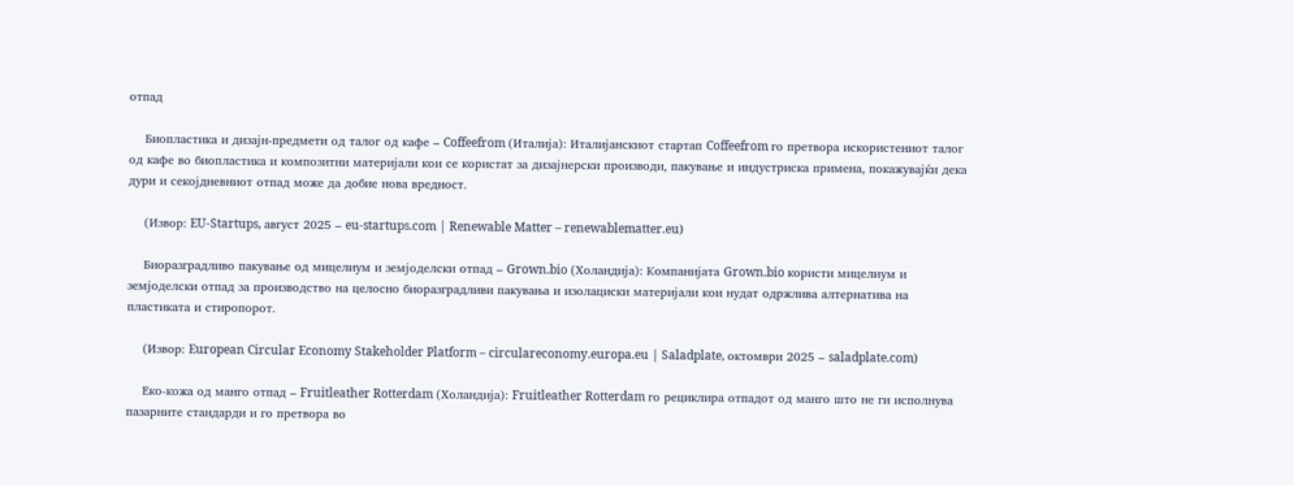отпад

    Биопластика и дизајн-предмети од талог од кафе – Coffeefrom (Италија): Италијанскиот стартап Coffeefrom го претвора искористениот талог од кафе во биопластика и композитни материјали кои се користат за дизајнерски производи, пакување и индустриска примена, покажувајќи дека дури и секојдневниот отпад може да добие нова вредност.

    (Извор: EU-Startups, август 2025 – eu-startups.com | Renewable Matter – renewablematter.eu)

    Биоразградливо пакување од мицелиум и земјоделски отпад – Grown.bio (Холандија): Компанијата Grown.bio користи мицелиум и земјоделски отпад за производство на целосно биоразградливи пакувања и изолациски материјали кои нудат одржлива алтернатива на пластиката и стиропорот.

    (Извор: European Circular Economy Stakeholder Platform – circulareconomy.europa.eu | Saladplate, октомври 2025 – saladplate.com)

    Еко-кожа од манго отпад – Fruitleather Rotterdam (Холандија): Fruitleather Rotterdam го рециклира отпадот од манго што не ги исполнува пазарните стандарди и го претвора во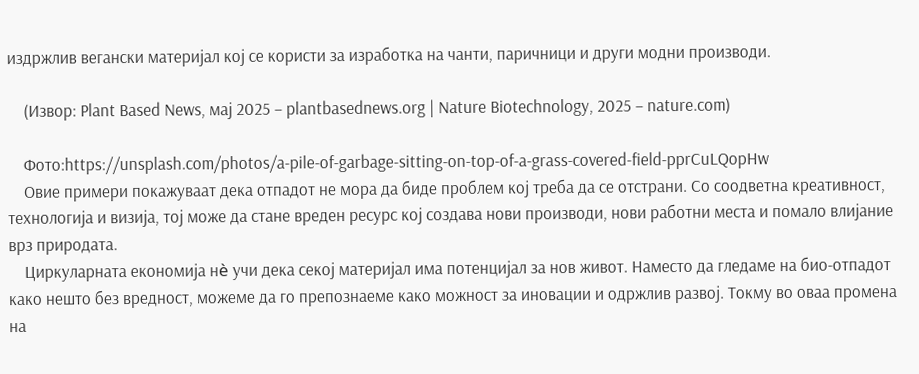издржлив вегански материјал кој се користи за изработка на чанти, паричници и други модни производи.

    (Извор: Plant Based News, мај 2025 – plantbasednews.org | Nature Biotechnology, 2025 – nature.com)

    Фото:https://unsplash.com/photos/a-pile-of-garbage-sitting-on-top-of-a-grass-covered-field-pprCuLQopHw
    Овие примери покажуваат дека отпадот не мора да биде проблем кој треба да се отстрани. Со соодветна креативност, технологија и визија, тој може да стане вреден ресурс кој создава нови производи, нови работни места и помало влијание врз природата.
    Циркуларната економија нè учи дека секој материјал има потенцијал за нов живот. Наместо да гледаме на био-отпадот како нешто без вредност, можеме да го препознаеме како можност за иновации и одржлив развој. Токму во оваа промена на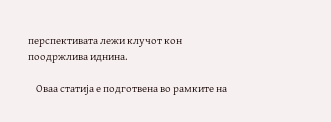перспективата лежи клучот кон поодржлива иднина.

    Оваа статија е подготвена во рамките на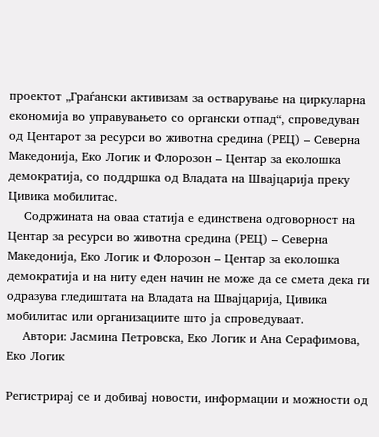проектот „Граѓански активизам за остварување на циркуларна економија во управувањето со органски отпад“, спроведуван од Центарот за ресурси во животна средина (РЕЦ) – Северна Македонија, Еко Логик и Флорозон – Центар за еколошка демократија, со поддршка од Владата на Швајцарија преку Цивика мобилитас.
    Содржината на оваа статија е единствена одговорност на Центар за ресурси во животна средина (РЕЦ) – Северна Македонија, Еко Логик и Флорозон – Центар за еколошка демократија и на ниту еден начин не може да се смета дека ги одразува гледиштата на Владата на Швајцарија, Цивика мобилитас или организациите што ја спроведуваат.
    Автори: Јасмина Петровска, Еко Логик и Ана Серафимова, Еко Логик

Регистрирај се и добивај новости, информации и можности од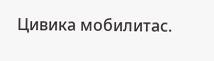Цивика мобилитас.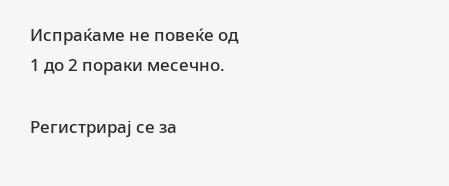Испраќаме не повеќе од 1 до 2 пораки месечно.

Регистрирај се за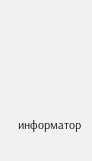информатор